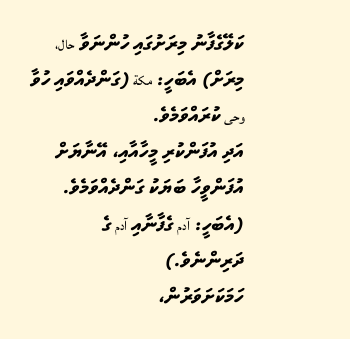ކަލޭގެފާނު މިރަށުގައި ހުންނަވާ حال، މިރަށް) އެބަހީ: مكة (ގަންދެއްވައި ހުވާ وحى ކުރައްވަމެވެ.
އަދި އުފަންކުރި މީހާއާއި، އޭނާޔަށް އުފަންވީހާ ބަޔަކު ގަންދެއްވަމެވެ. (އެބަހީ: آدم ގެފާނާއި آدم ގެ ދަރިންނެވެ.)
ހަމަކަށަވަރުން،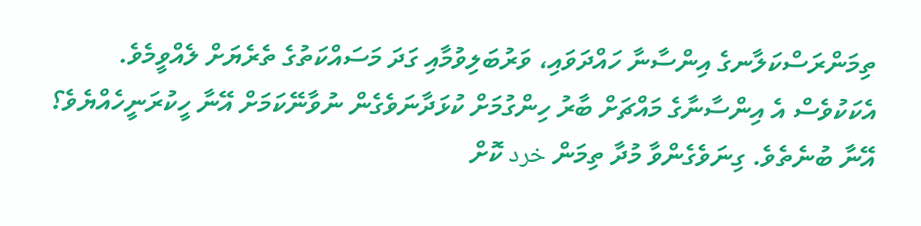ތިމަންރަސްކަލާނގެ އިންސާނާ ހައްދަވައި، ވަރުބަލިވުމާއި ގަދަ މަސައްކަތުގެ ތެރެޔަށް ލެއްވީމެވެ.
އެކަކުވެސް އެ އިންސާނާގެ މައްޗަށް ބާރު ހިންގުމަށް ކުޅަދާނަވެގެން ނުވާނޭކަމަށް އޭނާ ހީކުރަނީހެއްޔެވެ؟
އޭނާ ބުނެތެވެ. ގިނަވެގެންވާ މުދާ ތިމަން خرد ކޮށް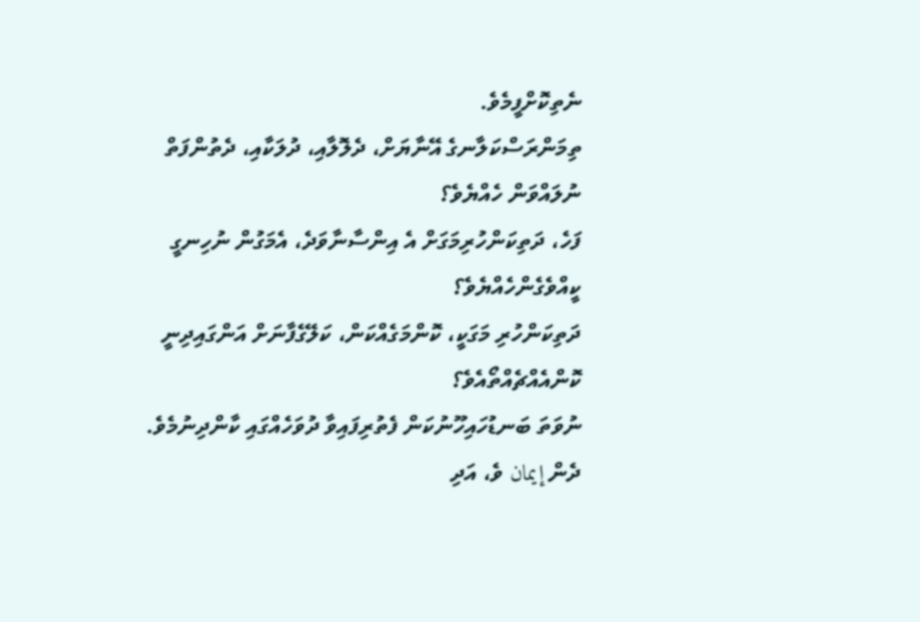ނެތިކޮށްފީމެވެ.
ތިމަންރަސްކަލާނގެ އޭނާޔަށް، ދެލޮލާއި، ދުލަކާއި، ދެތުންފަތް ނުލައްވަން ހެއްޔެވެ؟
ފަހެ، ދަތިކަންހުރިމަގަށް އެ އިންސާނާވަދެ، އެމަގުން ނުހިނގީ ކީއްވެގެންހެއްޔެވެ؟
ދަތިކަންހުރި މަގަކީ، ކޮންމަގެއްކަން، ކަލޭގެފާނަށް އަންގައިދިނީ ކޮންއެއްޗެއްތޯއެވެ؟
ނުވަތަ ބަނޑުހައިހޫނުކަން ފެތުރިފައިވާ ދުވަހެއްގައި ކާންދިނުމެވެ.
ދެން إيمان ވެ، އަދި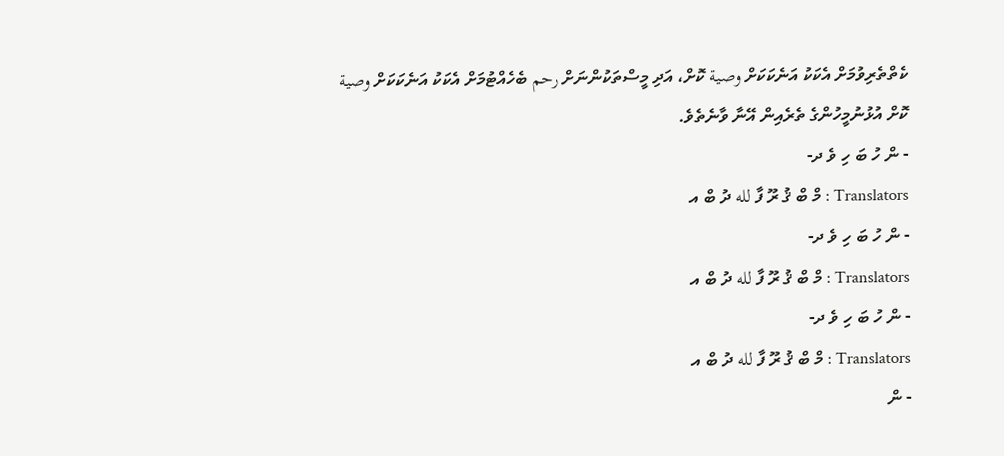ކެތްތެރިވުމަށް އެކަކު އަނެކަކަށް وصية ކޮށް، އަދި މީސްތަކުންނަށް رحم ބެހެއްޓުމަށް އެކަކު އަނެކަކަށް وصية ކޮށް އުޅުނުމީހުންގެ ތެރެއިން އޭނާ ވާނެތެވެ.
- ން ހު ބަ ހި ވެ ދ-
Translators : މް ބް ޤު ރޫ ފާ لله ދު ބް އ
- ން ހު ބަ ހި ވެ ދ-
Translators : މް ބް ޤު ރޫ ފާ لله ދު ބް އ
- ން ހު ބަ ހި ވެ ދ-
Translators : މް ބް ޤު ރޫ ފާ لله ދު ބް އ
- ން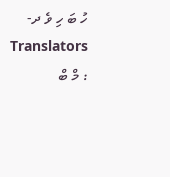ހު ބަ ހި ވެ ދ-
Translators : މް ބް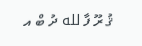ޤު ރޫ ފާ لله ދު ބް އ